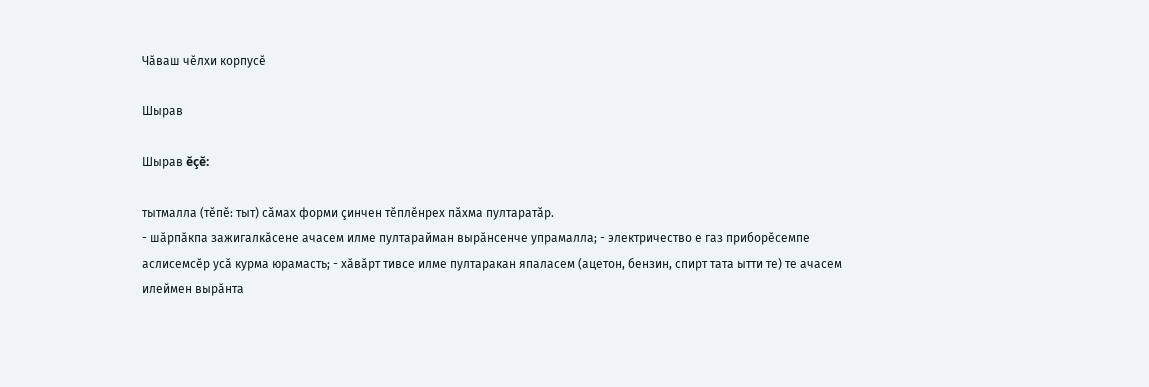Чӑваш чӗлхи корпусӗ

Шырав

Шырав ĕçĕ:

тытмалла (тĕпĕ: тыт) сăмах форми çинчен тĕплĕнрех пăхма пултаратăр.
- шӑрпӑкпа зажигалкӑсене ачасем илме пултарайман вырӑнсенче упрамалла; - электричество е газ приборӗсемпе аслисемсӗр усӑ курма юрамасть; - хӑвӑрт тивсе илме пултаракан япаласем (ацетон, бензин, спирт тата ытти те) те ачасем илеймен вырӑнта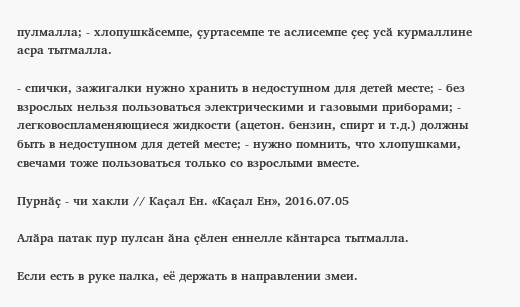пулмалла; - хлопушкӑсемпе, ҫуртасемпе те аслисемпе ҫеҫ усӑ курмаллине асра тытмалла.

- спички, зажигалки нужно хранить в недоступном для детей месте; - без взрослых нельзя пользоваться электрическими и газовыми приборами; - легковоспламеняющиеся жидкости (ацетон. бензин, спирт и т.д.) должны быть в недоступном для детей месте; - нужно помнить, что хлопушками, свечами тоже пользоваться только со взрослыми вместе.

Пурнӑҫ - чи хакли // Каҫал Ен. «Каҫал Ен», 2016.07.05

Алӑра патак пур пулсан ӑна ҫӗлен еннелле кӑнтарса тытмалла.

Если есть в руке палка, её держать в направлении змеи.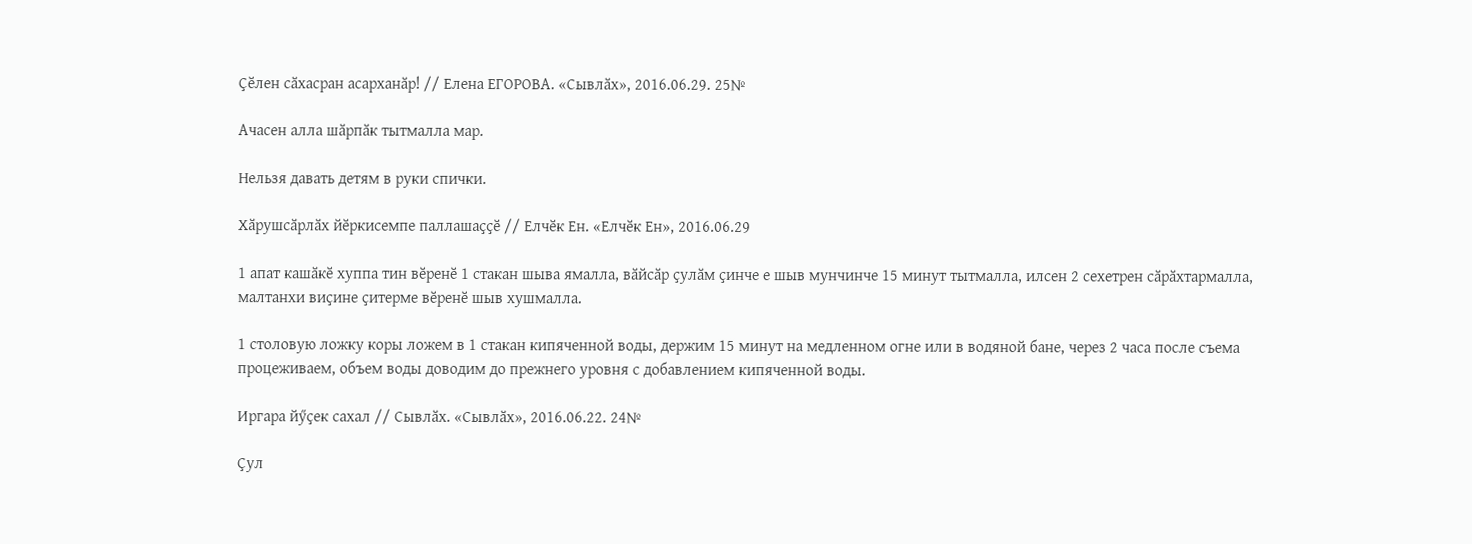Ҫӗлен сӑхасран асарханӑр! // Елена ЕГОРОВА. «Сывлӑх», 2016.06.29. 25№

Ачасен алла шӑрпӑк тытмалла мар.

Нельзя давать детям в руки спички.

Хӑрушсӑрлӑх йӗркисемпе паллашаҫҫӗ // Елчӗк Ен. «Елчӗк Ен», 2016.06.29

1 апат кашӑкӗ хуппа тин вӗренӗ 1 стакан шыва ямалла, вӑйсӑр ҫулӑм ҫинче е шыв мунчинче 15 минут тытмалла, илсен 2 сехетрен сӑрӑхтармалла, малтанхи виҫине ҫитерме вӗренӗ шыв хушмалла.

1 столовую ложку коры ложем в 1 стакан кипяченной воды, держим 15 минут на медленном огне или в водяной бане, через 2 часа после съема процеживаем, объем воды доводим до прежнего уровня с добавлением кипяченной воды.

Иргара йӳҫек сахал // Сывлӑх. «Сывлӑх», 2016.06.22. 24№

Ҫул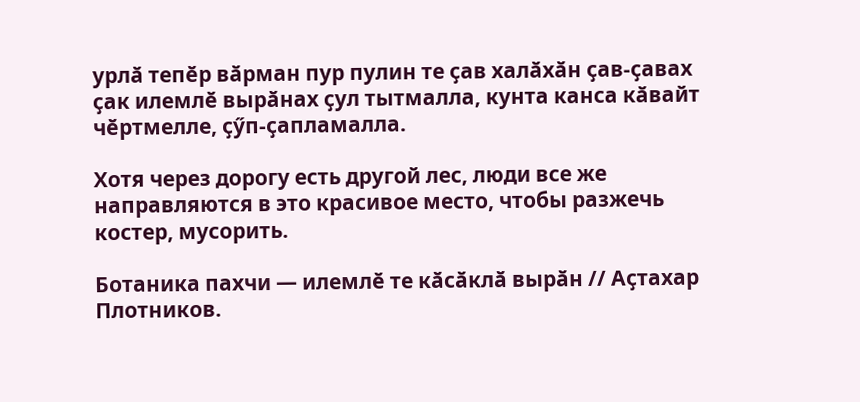урлӑ тепӗр вӑрман пур пулин те ҫав халӑхӑн ҫав-ҫавах ҫак илемлӗ вырӑнах ҫул тытмалла, кунта канса кӑвайт чӗртмелле, ҫӳп-ҫапламалла.

Хотя через дорогу есть другой лес, люди все же направляются в это красивое место, чтобы разжечь костер, мусорить.

Ботаника пахчи — илемлӗ те кӑсӑклӑ вырӑн // Аҫтахар Плотников.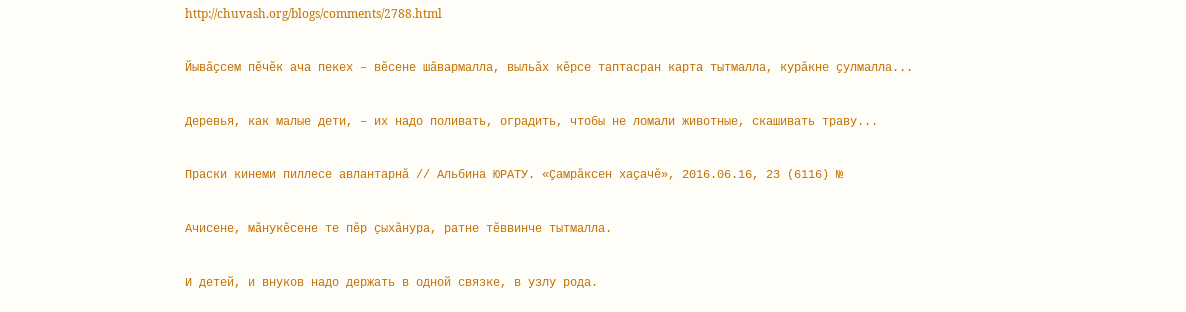http://chuvash.org/blogs/comments/2788.html

Йывӑҫсем пӗчӗк ача пекех – вӗсене шӑвармалла, выльӑх кӗрсе таптасран карта тытмалла, курӑкне ҫулмалла...

Деревья, как малые дети, – их надо поливать, оградить, чтобы не ломали животные, скашивать траву...

Праски кинеми пиллесе авлантарнӑ // Альбина ЮРАТУ. «Ҫамрӑксен хаҫачӗ», 2016.06.16, 23 (6116) №

Ачисене, мӑнукӗсене те пӗр ҫыхӑнура, ратне тӗввинче тытмалла.

И детей, и внуков надо держать в одной связке, в узлу рода.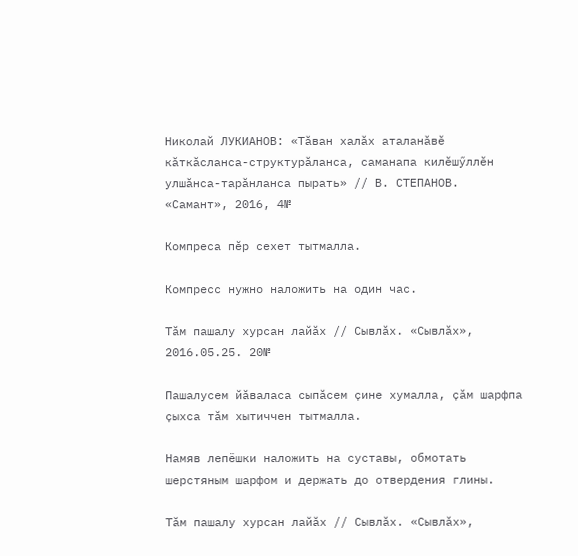Николай ЛУКИАНОВ: «Тӑван халӑх аталанӑвӗ кӑткӑсланса-структурӑланса, саманапа килӗшӳллӗн улшӑнса-тарӑнланса пырать» // В. СТЕПАНОВ. «Самант», 2016, 4№

Компреса пӗр сехет тытмалла.

Компресс нужно наложить на один час.

Тӑм пашалу хурсан лайӑх // Сывлӑх. «Сывлӑх», 2016.05.25. 20№

Пашалусем йӑваласа сыпӑсем ҫине хумалла, ҫӑм шарфпа ҫыхса тӑм хытиччен тытмалла.

Намяв лепёшки наложить на суставы, обмотать шерстяным шарфом и держать до отвердения глины.

Тӑм пашалу хурсан лайӑх // Сывлӑх. «Сывлӑх»,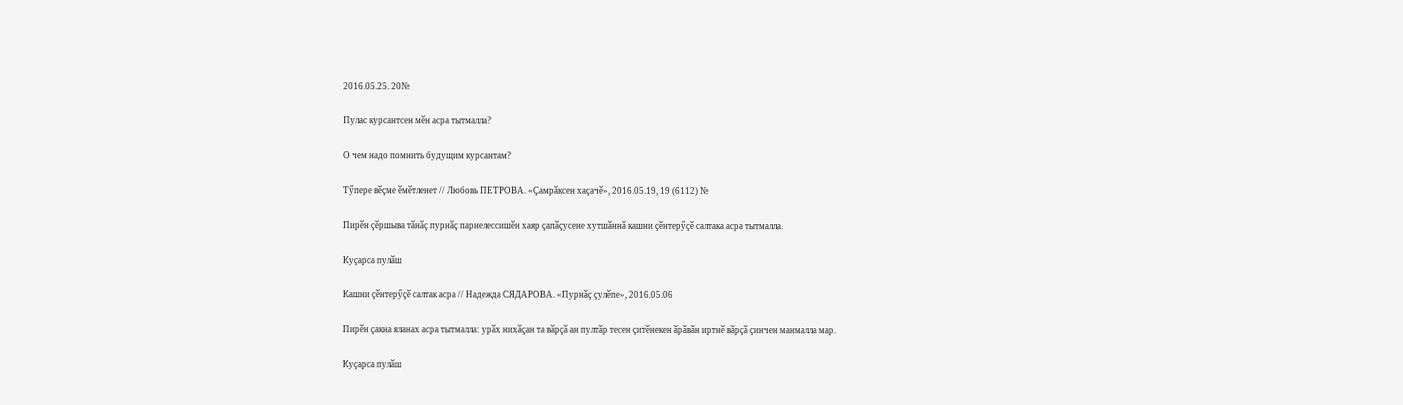2016.05.25. 20№

Пулас курсантсен мӗн асра тытмалла?

О чем надо помнить будущим курсантам?

Тӳпере вӗҫме ӗмӗтленет // Любовь ПЕТРОВА. «Ҫамрӑксен хаҫачӗ», 2016.05.19, 19 (6112) №

Пирӗн ҫӗршыва тӑнӑҫ пурнӑҫ парнелессишӗн хаяр ҫапӑҫусене хутшӑннӑ кашни ҫӗнтерӳҫӗ салтака асра тытмалла.

Куҫарса пулӑш

Кашни ҫӗнтерӳҫӗ салтак асра // Надежда СЯДАРОВА. «Пурнӑҫ ҫулӗпе», 2016.05.06

Пирӗн ҫакна яланах асра тытмалла: урӑх нихӑҫан та вӑрҫӑ ан пултӑр тесен ҫитӗнекен ӑрӑвӑн иртнӗ вӑрҫӑ ҫинчен манмалла мар.

Куҫарса пулӑш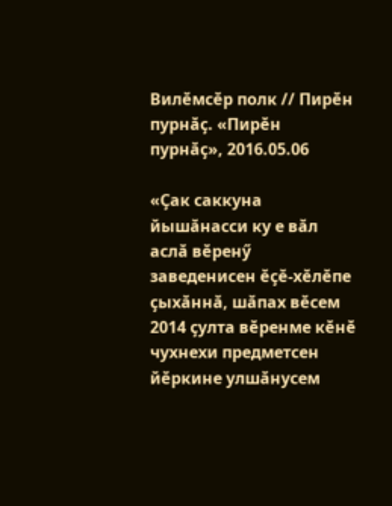Вилӗмсӗр полк // Пирӗн пурнӑҫ. «Пирӗн пурнӑҫ», 2016.05.06

«Ҫак саккуна йышӑнасси ку е вӑл аслӑ вӗренӳ заведенисен ӗҫӗ-хӗлӗпе ҫыхӑннӑ, шӑпах вӗсем 2014 ҫулта вӗренме кӗнӗ чухнехи предметсен йӗркине улшӑнусем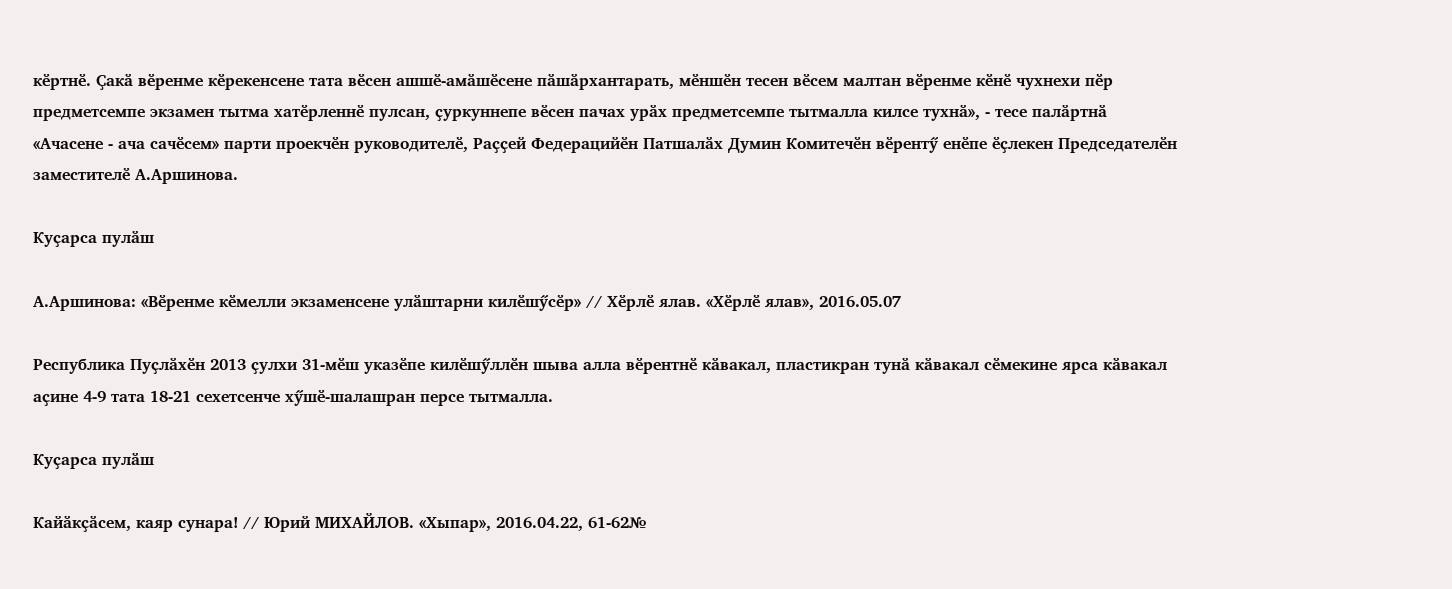кӗртнӗ. Ҫакӑ вӗренме кӗрекенсене тата вӗсен ашшӗ-амӑшӗсене пӑшӑрхантарать, мӗншӗн тесен вӗсем малтан вӗренме кӗнӗ чухнехи пӗр предметсемпе экзамен тытма хатӗрленнӗ пулсан, ҫуркуннепе вӗсен пачах урӑх предметсемпе тытмалла килсе тухнӑ», - тесе палӑртнӑ «Ачасене - ача сачӗсем» парти проекчӗн руководителӗ, Раҫҫей Федерацийӗн Патшалӑх Думин Комитечӗн вӗрентӳ енӗпе ӗҫлекен Председателӗн заместителӗ А.Аршинова.

Куҫарса пулӑш

А.Аршинова: «Вӗренме кӗмелли экзаменсене улӑштарни килӗшӳсӗр» // Хӗрлӗ ялав. «Хӗрлӗ ялав», 2016.05.07

Республика Пуҫлӑхӗн 2013 ҫулхи 31-мӗш указӗпе килӗшӳллӗн шыва алла вӗрентнӗ кӑвакал, пластикран тунӑ кӑвакал сӗмекине ярса кӑвакал аҫине 4-9 тата 18-21 сехетсенче хӳшӗ-шалашран персе тытмалла.

Куҫарса пулӑш

Кайӑкҫӑсем, каяр сунара! // Юрий МИХАЙЛОВ. «Хыпар», 2016.04.22, 61-62№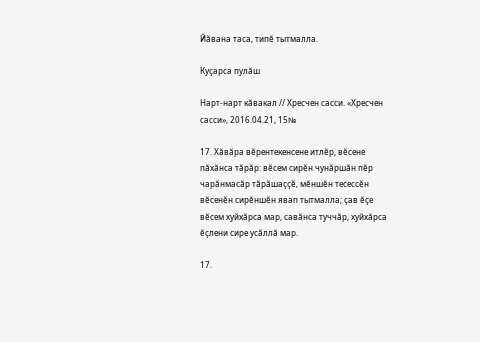Йӑвана таса, типӗ тытмалла.

Куҫарса пулӑш

Нарт-нарт кӑвакал // Хресчен сасси. «Хресчен сасси», 2016.04.21, 15№

17. Хӑвӑра вӗрентекенсене итлӗр, вӗсене пӑхӑнса тӑрӑр: вӗсем сирӗн чунӑршӑн пӗр чарӑнмасӑр тӑрӑшаҫҫӗ, мӗншӗн тесессӗн вӗсенӗн сирӗншӗн явап тытмалла; ҫав ӗҫе вӗсем хуйхӑрса мар, савӑнса туччӑр, хуйхӑрса ӗҫлени сире усӑллӑ мар.

17.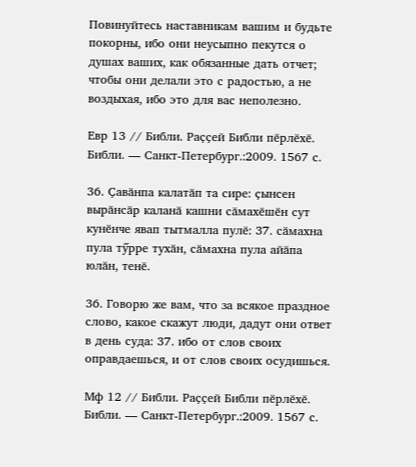Повинуйтесь наставникам вашим и будьте покорны, ибо они неусыпно пекутся о душах ваших, как обязанные дать отчет; чтобы они делали это с радостью, а не воздыхая, ибо это для вас неполезно.

Евр 13 // Библи. Раҫҫей Библи пӗрлӗхӗ. Библи. — Санкт-Петербург.:2009. 1567 с.

36. Ҫавӑнпа калатӑп та сире: ҫынсен вырӑнсӑр каланӑ кашни сӑмахӗшӗн сут кунӗнче явап тытмалла пулӗ: 37. сӑмахна пула тӳрре тухӑн, сӑмахна пула айӑпа юлӑн, тенӗ.

36. Говорю же вам, что за всякое праздное слово, какое скажут люди, дадут они ответ в день суда: 37. ибо от слов своих оправдаешься, и от слов своих осудишься.

Мф 12 // Библи. Раҫҫей Библи пӗрлӗхӗ. Библи. — Санкт-Петербург.:2009. 1567 с.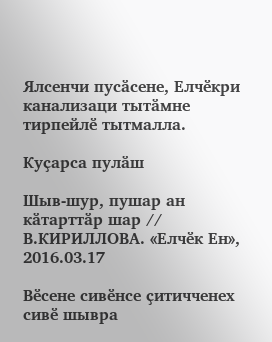Ялсенчи пусӑсене, Елчӗкри канализаци тытӑмне тирпейлӗ тытмалла.

Куҫарса пулӑш

Шыв-шур, пушар ан кӑтарттӑр шар // В.КИРИЛЛОВА. «Елчӗк Ен», 2016.03.17

Вӗсене сивӗнсе ҫитичченех сивӗ шывра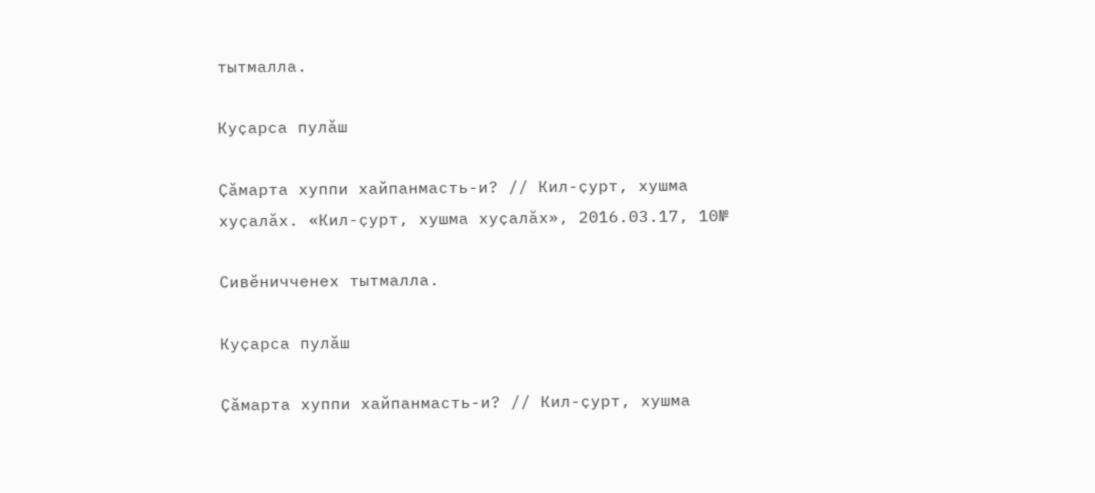тытмалла.

Куҫарса пулӑш

Ҫӑмарта хуппи хaйпaнмасть-и? // Кил-ҫурт, хушма хуҫалӑх. «Кил-ҫурт, хушма хуҫалӑх», 2016.03.17, 10№

Сивӗничченех тытмалла.

Куҫарса пулӑш

Ҫӑмарта хуппи хaйпaнмасть-и? // Кил-ҫурт, хушма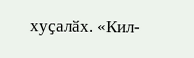хуҫалӑх. «Кил-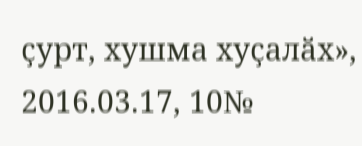ҫурт, хушма хуҫалӑх», 2016.03.17, 10№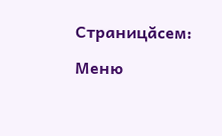Страницăсем:

Меню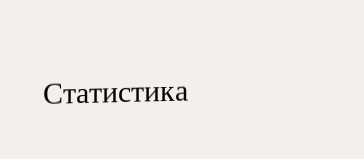Статистика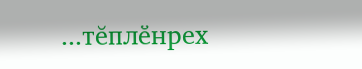...тĕплӗнрех